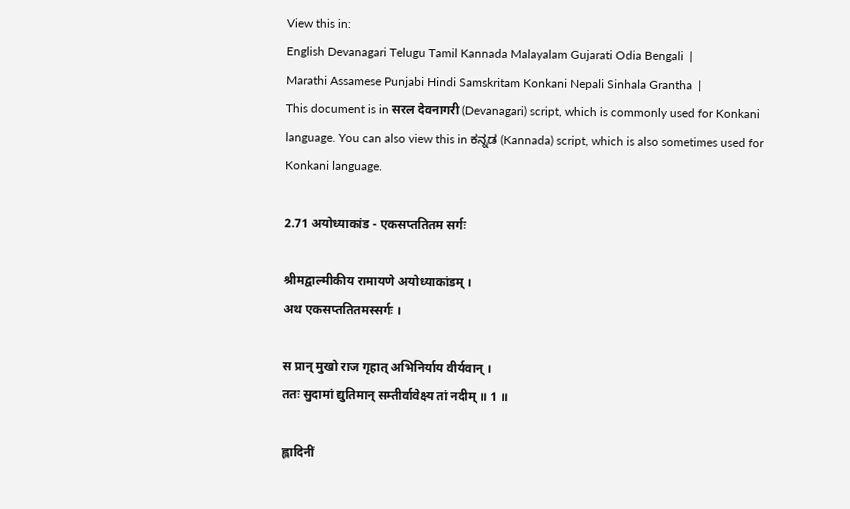View this in:
English Devanagari Telugu Tamil Kannada Malayalam Gujarati Odia Bengali  |
Marathi Assamese Punjabi Hindi Samskritam Konkani Nepali Sinhala Grantha  |
This document is in सरल देवनागरी (Devanagari) script, which is commonly used for Konkani language. You can also view this in ಕನ್ನಡ (Kannada) script, which is also sometimes used for Konkani language.

2.71 अयोध्याकांड - एकसप्ततितम सर्गः

श्रीमद्वाल्मीकीय रामायणे अयोध्याकांडम् ।
अथ एकसप्ततितमस्सर्गः ।

स प्रान् मुखो राज गृहात् अभिनिर्याय वीर्यवान् ।
ततः सुदामां द्युतिमान् सम्तीर्वावेक्ष्य तां नदीम् ॥ 1 ॥

ह्लादिनीं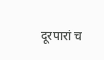दूरपारां च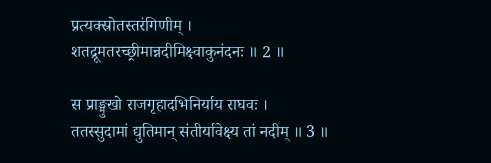प्रत्यक्स्रोतस्तरंगिणीम् ।
शतद्रूमतरच्छ्रीमान्नदीमिक्ष्वाकुनंदनः ॥ 2 ॥

स प्राङ्मुखो राजगृहादभिनिर्याय राघवः ।
ततस्सुदामां द्युतिमान् संतीर्यावेक्ष्य तां नदीम् ॥ 3 ॥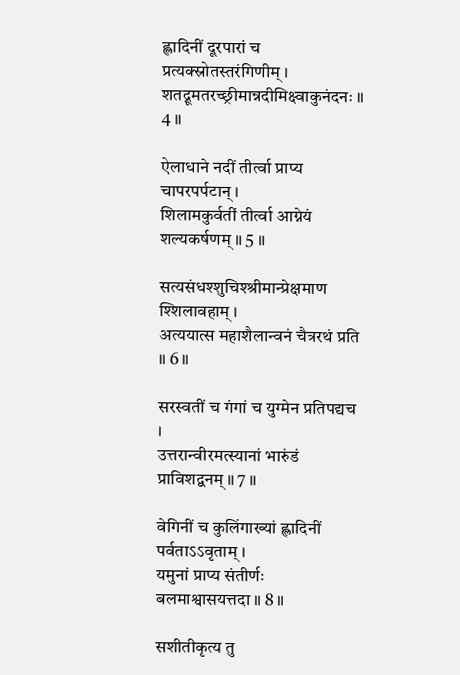ह्लादिनीं दूरपारां च प्रत्यक्स्रोतस्तरंगिणीम् ।
शतद्रूमतरच्छ्रीमान्नदीमिक्ष्वाकुनंदनः ॥ 4 ॥

ऐलाधाने नदीं तीर्त्वा प्राप्य चापरपर्पटान् ।
शिलामकुर्वतीं तीर्त्वा आग्नेयं शल्यकर्षणम् ॥ 5 ॥

सत्यसंधश्शुचिश्श्रीमान्प्रेक्षमाण श्शिलावहाम् ।
अत्ययात्स महाशैलान्वनं चैत्ररथं प्रति ॥ 6 ॥

सरस्वतीं च गंगां च युग्मेन प्रतिपद्यच ।
उत्तरान्वीरमत्स्यानां भारुंडं प्राविशद्वनम् ॥ 7 ॥

वेगिनीं च कुलिंगाख्यां ह्लादिनीं पर्वताऽऽवृताम् ।
यमुनां प्राप्य संतीर्णः बलमाश्वासयत्तदा ॥ 8 ॥

सशीतीकृत्य तु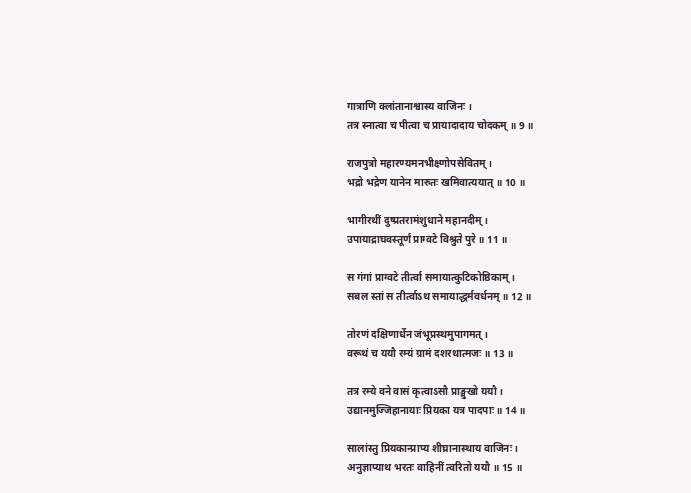गात्राणि क्लांतानाश्वास्य वाजिनः ।
तत्र स्नात्वा च पीत्वा च प्रायादादाय चोदकम् ॥ 9 ॥

राजपुत्रो महारण्यमनभीक्ष्णोपसेवितम् ।
भद्रो भद्रेण यानेन मारुतः खमिवात्ययात् ॥ 10 ॥

भागीरथीं दुष्प्रतरामंशुधाने महानदीम् ।
उपायाद्राघवस्तूर्णं प्राग्वटे विश्रुते पुरे ॥ 11 ॥

स गंगां प्राग्वटे तीर्त्वा समायात्कुटिकोष्ठिकाम् ।
सबल स्तां स तीर्त्वाऽथ समायाद्धर्मवर्धनम् ॥ 12 ॥

तोरणं दक्षिणार्धेन जंभूप्रस्थमुपागमत् ।
वरूथं च ययौ रम्यं ग्रामं दशरथात्मजः ॥ 13 ॥

तत्र रम्ये वने वासं कृत्वाऽसौ प्राङ्मुखो ययौ ।
उद्यानमुज्जिहानायाः प्रियका यत्र पादपाः ॥ 14 ॥

सालांस्तु प्रियकान्प्राप्य शीघ्रानास्थाय वाजिनः ।
अनुज्ञाप्याथ भरतः वाहिनीं त्वरितो ययौ ॥ 15 ॥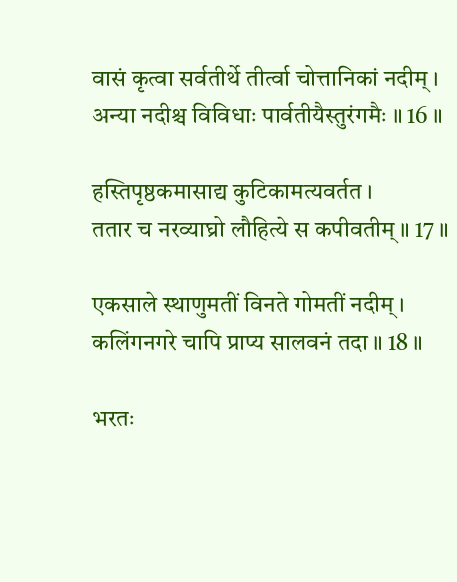वासं कृत्वा सर्वतीर्थे तीर्त्वा चोत्तानिकां नदीम् ।
अन्या नदीश्च विविधाः पार्वतीयैस्तुरंगमैः ॥ 16 ॥

हस्तिपृष्ठकमासाद्य कुटिकामत्यवर्तत ।
ततार च नरव्याघ्रो लौहित्ये स कपीवतीम् ॥ 17 ॥

एकसाले स्थाणुमतीं विनते गोमतीं नदीम् ।
कलिंगनगरे चापि प्राप्य सालवनं तदा ॥ 18 ॥

भरतः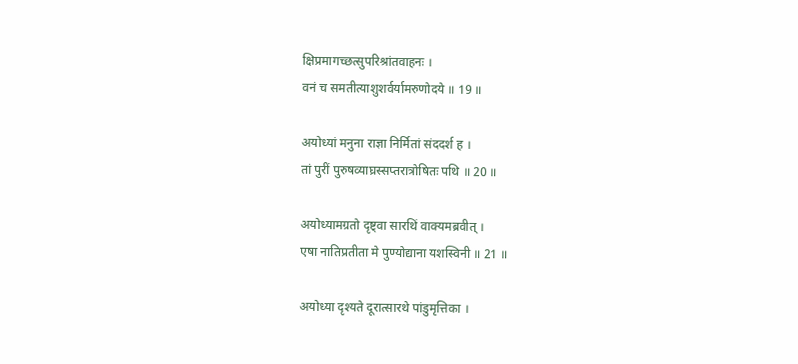क्षिप्रमागच्छत्सुपरिश्रांतवाहनः ।
वनं च समतीत्याशुशर्वर्यामरुणोदये ॥ 19 ॥

अयोध्यां मनुना राज्ञा निर्मितां संददर्श ह ।
तां पुरीं पुरुषव्याघ्रस्सप्तरात्रोषितः पथि ॥ 20 ॥

अयोध्यामग्रतो दृष्ट्वा सारथिं वाक्यमब्रवीत् ।
एषा नातिप्रतीता मे पुण्योद्याना यशस्विनी ॥ 21 ॥

अयोध्या दृश्यते दूरात्सारथे पांडुमृत्तिका ।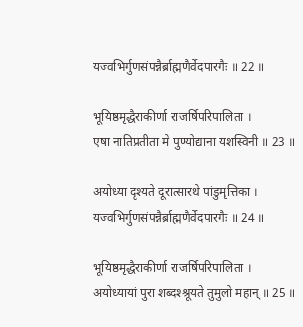यज्वभिर्गुणसंपन्नैर्ब्राह्मणैर्वेदपारगैः ॥ 22 ॥

भूयिष्ठमृद्धैराकीर्णा राजर्षिपरिपालिता ।
एषा नातिप्रतीता मे पुण्योद्याना यशस्विनी ॥ 23 ॥

अयोध्या दृश्यते दूरात्सारथे पांडुमृत्तिका ।
यज्वभिर्गुणसंपन्नैर्ब्राह्मणैर्वेदपारगैः ॥ 24 ॥

भूयिष्ठमृद्धैराकीर्णा राजर्षिपरिपालिता ।
अयोध्यायां पुरा शब्दश्श्रूयते तुमुलो महान् ॥ 25 ॥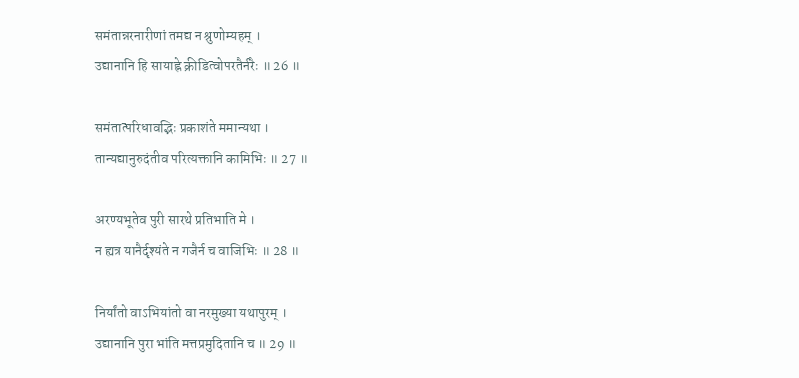समंतान्नरनारीणां तमद्य न श्रुणोम्यहम् ।
उद्यानानि हि सायाह्ने क्रीडित्वोपरतैर्नरैः ॥ 26 ॥

समंतात्परिधावद्भिः प्रकाशंते ममान्यथा ।
तान्यद्यानुरुदंतीव परित्यक्तानि कामिभिः ॥ 27 ॥

अरण्यभूतेव पुरी सारथे प्रतिभाति मे ।
न ह्यत्र यानैर्दृश्यंते न गजैर्न च वाजिभिः ॥ 28 ॥

निर्यांतो वाऽभियांतो वा नरमुख्या यथापुरम् ।
उद्यानानि पुरा भांति मत्तप्रमुदितानि च ॥ 29 ॥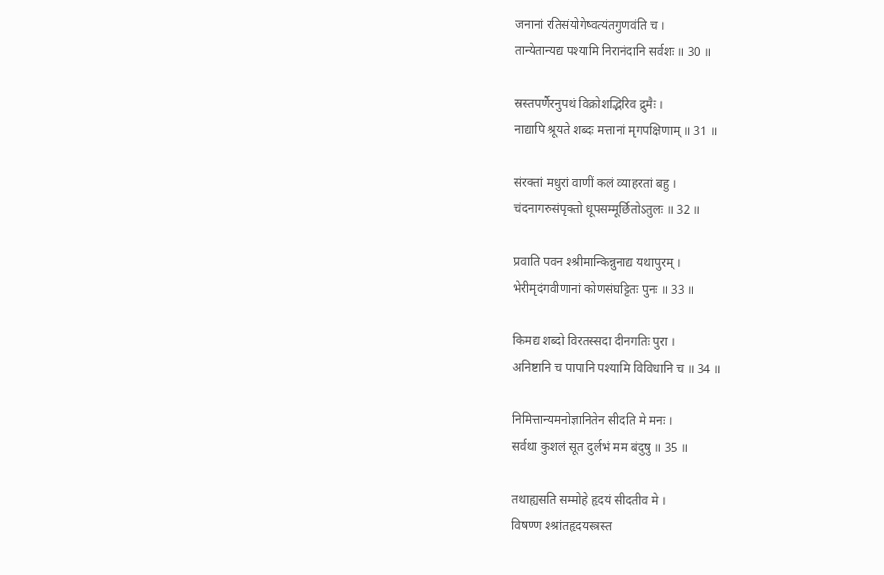जनानां रतिसंयोगेष्वत्यंतगुणवंति च ।
तान्येतान्यद्य पश्यामि निरानंदानि सर्वशः ॥ 30 ॥

स्रस्तपर्णैरनुपथं विक्रोशद्भिरिव द्रुमैः ।
नाद्यापि श्रूयते शब्दः मत्तानां मृगपक्षिणाम् ॥ 31 ॥

संरक्तां मधुरां वाणीं कलं व्याहरतां बहु ।
चंदनागरुसंपृक्तो धूपसम्मूर्छितोऽतुलः ॥ 32 ॥

प्रवाति पवन श्श्रीमान्किन्नुनाद्य यथापुरम् ।
भेरीमृदंगवीणानां कोणसंघट्टितः पुनः ॥ 33 ॥

किमद्य शब्दो विरतस्सदा दीनगतिः पुरा ।
अनिष्टानि च पापानि पश्यामि विविधानि च ॥ 34 ॥

निमित्तान्यमनोज्ञानितेन सीदति मे मनः ।
सर्वथा कुशलं सूत दुर्लभं मम बंदुषु ॥ 35 ॥

तथाह्यसति सम्मोहे हृदयं सीदतीव मे ।
विषण्ण श्श्रांतहृदयस्त्रस्त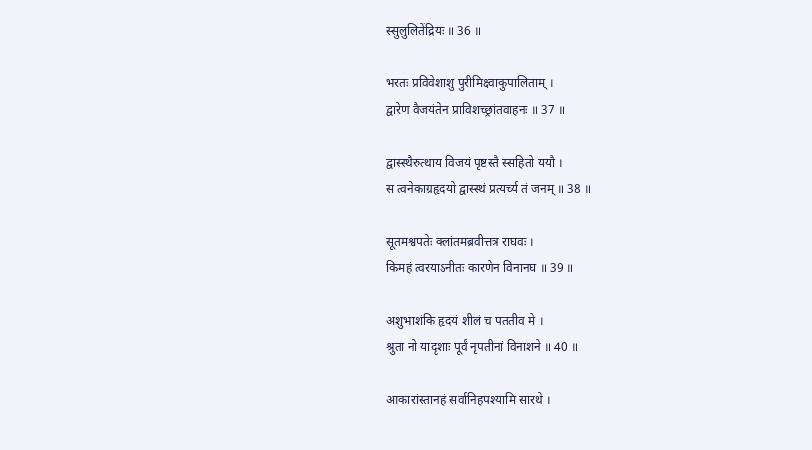स्सुलुलितेंद्रियः ॥ 36 ॥

भरतः प्रविवेशाशु पुरीमिक्ष्वाकुपालिताम् ।
द्वारेण वैजयंतेन प्राविशच्छ्रांतवाहनः ॥ 37 ॥

द्वास्स्थैरुत्थाय विजयं पृष्टस्तै स्सहितो ययौ ।
स त्वनेकाग्रहृदयो द्वास्स्थं प्रत्यर्च्य तं जनम् ॥ 38 ॥

सूतमश्वपतेः क्लांतमब्रवीत्तत्र राघवः ।
किमहं त्वरयाऽनीतः कारणेन विनानघ ॥ 39 ॥

अशुभाशंकि हृदयं शीलं च पततीव मे ।
श्रुता नो यादृशाः पूर्वं नृपतीनां विनाशने ॥ 40 ॥

आकारांस्तानहं सर्वानिहपश्यामि सारथे ।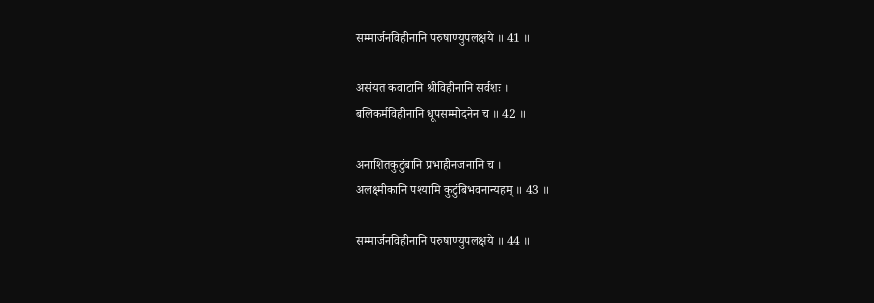सम्मार्जनविहीनानि परुषाण्युपलक्षये ॥ 41 ॥

असंयत कवाटानि श्रीविहीनानि सर्वशः ।
बलिकर्मविहीनानि धूपसम्मोदनेन च ॥ 42 ॥

अनाशितकुटुंबानि प्रभाहीनजनानि च ।
अलक्ष्मीकानि पश्यामि कुटुंबिभवनान्यहम् ॥ 43 ॥

सम्मार्जनविहीनानि परुषाण्युपलक्षये ॥ 44 ॥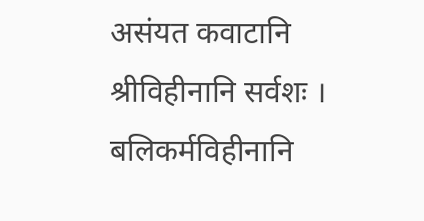असंयत कवाटानि श्रीविहीनानि सर्वशः ।
बलिकर्मविहीनानि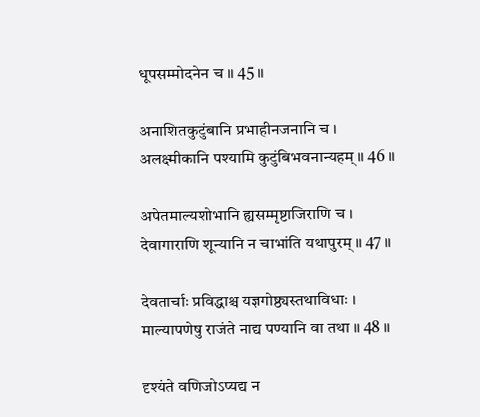धूपसम्मोदनेन च ॥ 45 ॥

अनाशितकुटुंबानि प्रभाहीनजनानि च ।
अलक्ष्मीकानि पश्यामि कुटुंबिभवनान्यहम् ॥ 46 ॥

अपेतमाल्यशोभानि ह्यसम्मृष्टाजिराणि च ।
देवागाराणि शून्यानि न चाभांति यथापुरम् ॥ 47 ॥

देवतार्चाः प्रविद्धाश्च यज्ञगोष्ठ्यस्तथाविधाः ।
माल्यापणेषु राजंते नाद्य पण्यानि वा तथा ॥ 48 ॥

दृश्यंते वणिजोऽप्यद्य न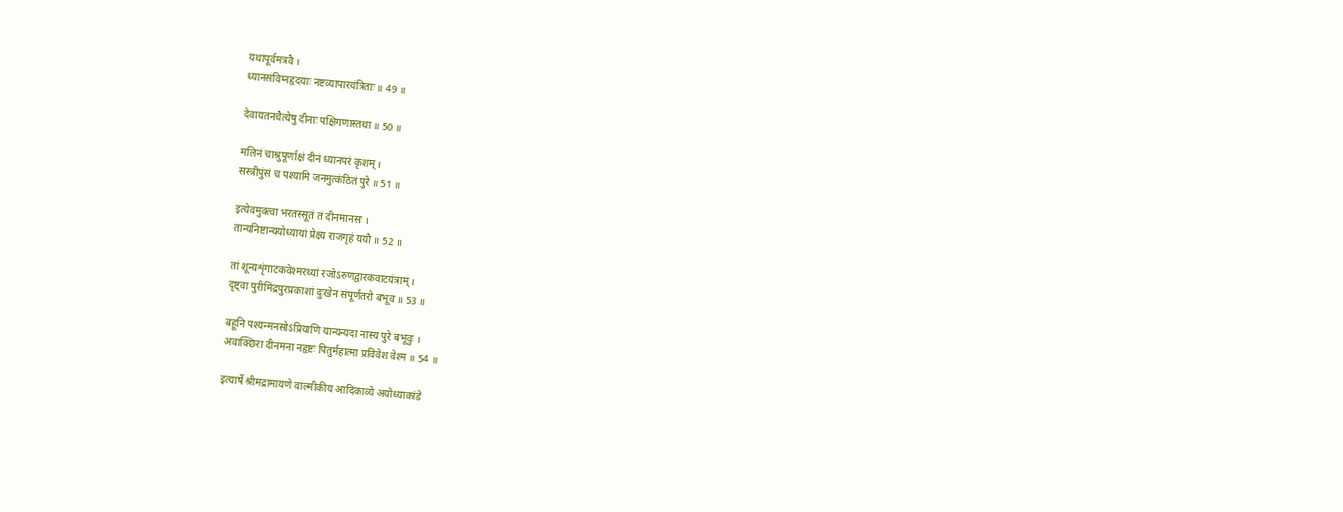यथापूर्वमत्रवै ।
ध्यानसंविग्नहृदयाः नष्टव्यापारयंत्रिताः ॥ 49 ॥

देवायतनचैत्येषु दीनाः पक्षिगणास्तथा ॥ 50 ॥

मलिनं चाश्रुपूर्णाक्षं दीनं ध्यानपरं कृशम् ।
सस्त्रीपुंसं च पश्यामि जनमुत्कंठितं पुरे ॥ 51 ॥

इत्येवमुक्त्वा भरतस्सूतं तं दीनमानसः ।
तान्यनिष्टान्ययोध्यायां प्रेक्ष्य राजगृहं ययौ ॥ 52 ॥

तां शून्यशृंगाटकवेश्मरथ्यां रजोऽरुणद्वारकवाटयंत्राम् ।
दृष्ट्वा पुरीमिंद्रपुरप्रकाशां दुःखेन संपूर्णतरो बभूव ॥ 53 ॥

बहूनि पश्यन्मनसोऽप्रियाणि यान्यन्यदा नास्य पुरे बभूवुः ।
अवाक्छिरा दीनमना नहृष्टः पितुर्महात्मा प्रविवेश वेश्म ॥ 54 ॥

इत्यार्षे श्रीमद्रामायणे वाल्मीकीय आदिकाव्ये अयोध्याकांडे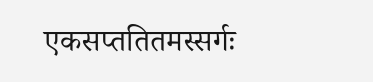एकसप्ततितमस्सर्गः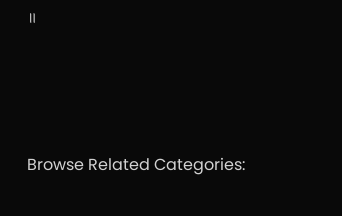॥




Browse Related Categories: